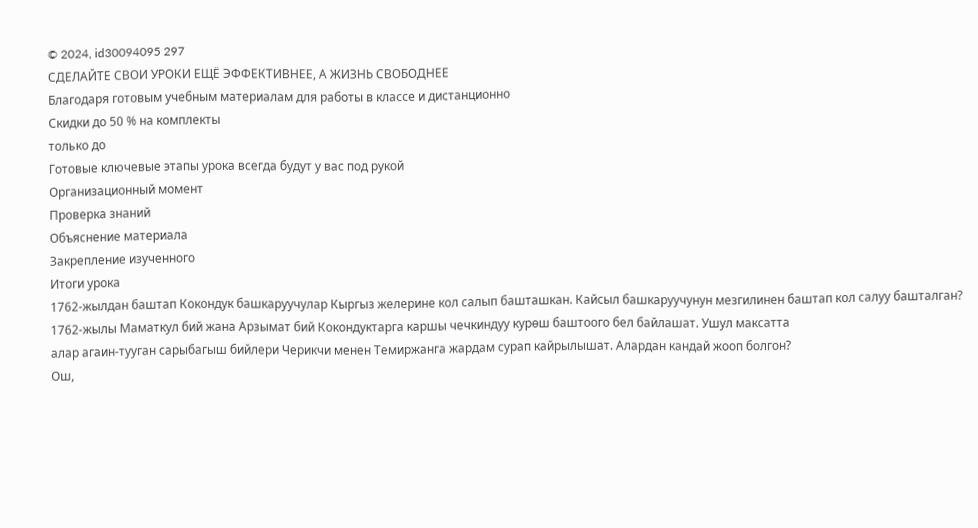© 2024, id30094095 297
СДЕЛАЙТЕ СВОИ УРОКИ ЕЩЁ ЭФФЕКТИВНЕЕ, А ЖИЗНЬ СВОБОДНЕЕ
Благодаря готовым учебным материалам для работы в классе и дистанционно
Скидки до 50 % на комплекты
только до
Готовые ключевые этапы урока всегда будут у вас под рукой
Организационный момент
Проверка знаний
Объяснение материала
Закрепление изученного
Итоги урока
1762-жылдан баштап Кокондук башкаруучулар Кыргыз желерине кол салып башташкан. Кайсыл башкаруучунун мезгилинен баштап кол салуу башталган?
1762-жылы Маматкул бий жана Арзымат бий Кокондуктарга каршы чечкиндуу курөш баштоого бел байлашат. Ушул максатта
алар агаин-тууган сарыбагыш бийлери Черикчи менен Темиржанга жардам сурап кайрылышат. Алардан кандай жооп болгон?
Ош,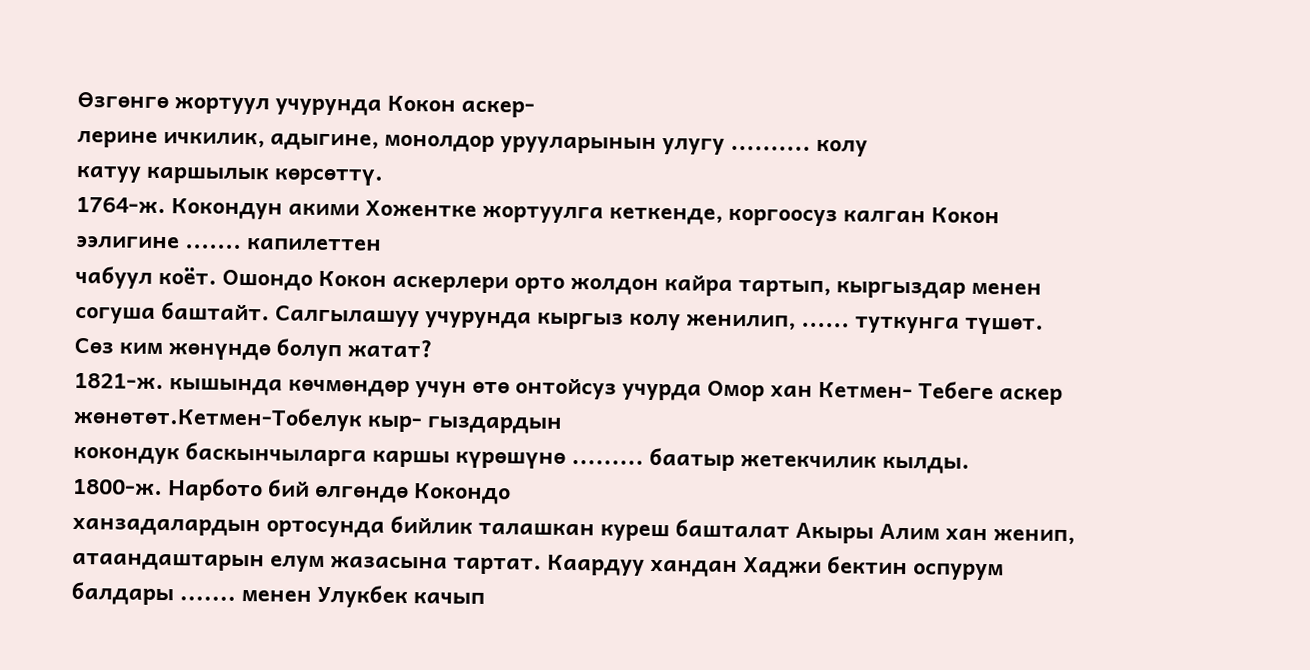Өзгөнгө жортуул учурунда Кокон аскер-
лерине ичкилик, адыгине, монолдор урууларынын улугу .......... колу
катуу каршылык көрсөттү.
1764-ж. Кокондун акими Хожентке жортуулга кеткенде, коргоосуз калган Кокон ээлигине ....... капилеттен
чабуул коёт. Ошондо Кокон аскерлери орто жолдон кайра тартып, кыргыздар менен согуша баштайт. Салгылашуу учурунда кыргыз колу женилип, ...... туткунга түшөт.
Сөз ким жөнүндө болуп жатат?
1821-ж. кышында көчмөндөр учун өтө онтойсуз учурда Омор хан Кетмен- Тебеге аскер жөнөтөт.Кетмен-Тобелук кыр- гыздардын
кокондук баскынчыларга каршы күрөшүнө ......... баатыр жетекчилик кылды.
1800-ж. Нарбото бий өлгөндө Кокондо
ханзадалардын ортосунда бийлик талашкан куреш башталат Акыры Алим хан женип, атаандаштарын елум жазасына тартат. Каардуу хандан Хаджи бектин оспурум балдары ....... менен Улукбек качып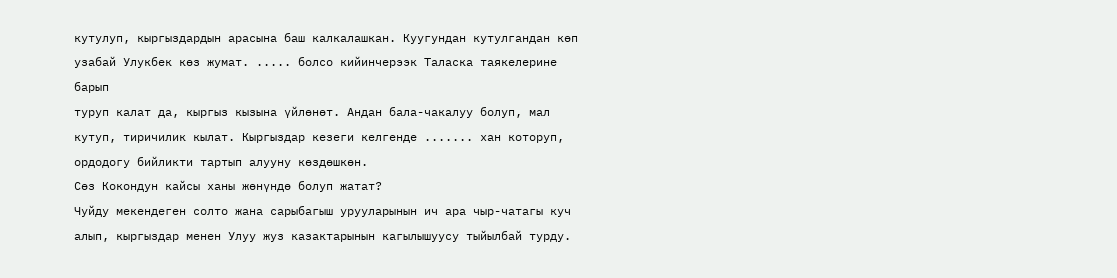кутулуп, кыргыздардын арасына баш калкалашкан. Куугундан кутулгандан көп узабай Улукбек көз жумат. ..... болсо кийинчерээк Таласка таякелерине барып
туруп калат да, кыргыз кызына үйлөнөт. Андан бала-чакалуу болуп, мал кутуп, тиричилик кылат. Кыргыздар кезеги келгенде ....... хан которуп, ордодогу бийликти тартып алууну көздөшкөн.
Сөз Кокондун кайсы ханы жөнүндө болуп жатат?
Чуйду мекендеген солто жана сарыбагыш урууларынын ич ара чыр-чатагы куч алып, кыргыздар менен Улуу жуз казактарынын кагылышуусу тыйылбай турду.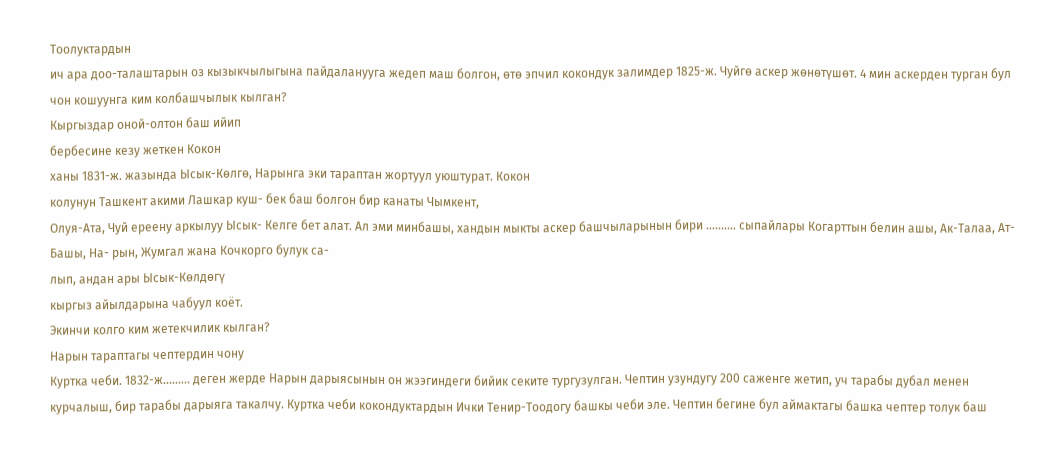Тоолуктардын
ич ара доо-талаштарын оз кызыкчылыгына пайдаланууга жедеп маш болгон, өтө эпчил кокондук залимдер 1825-ж. Чуйгө аскер жөнөтүшөт. 4 мин аскерден турган бул
чон кошуунга ким колбашчылык кылган?
Кыргыздар оной-олтон баш ийип
бербесине кезу жеткен Кокон
ханы 1831-ж. жазында Ысык-Көлгө, Нарынга эки тараптан жортуул уюштурат. Кокон
колунун Ташкент акими Лашкар куш- бек баш болгон бир канаты Чымкент,
Олуя-Ата, Чуй ереену аркылуу Ысык- Келге бет алат. Ал эми минбашы, хандын мыкты аскер башчыларынын бири .......... сыпайлары Когарттын белин ашы, Ак-Талаа, Ат-Башы, На- рын, Жумгал жана Кочкорго булук са-
лып, андан ары Ысык-Көлдөгү
кыргыз айылдарына чабуул коёт.
Экинчи колго ким жетекчилик кылган?
Нарын тараптагы чептердин чону
Куртка чеби. 1832-ж......... деген жерде Нарын дарыясынын он жээгиндеги бийик секите тургузулган. Чептин узундугу 200 саженге жетип, уч тарабы дубал менен курчалыш, бир тарабы дарыяга такалчу. Куртка чеби кокондуктардын Ички Тенир-Тоодогу башкы чеби эле. Чептин бегине бул аймактагы башка чептер толук баш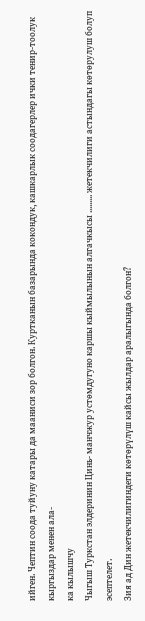ийген. Чептин соода туйуну катары да мааниси зор болгон. Куртканын базарында кокондук, кашкарлык соодагерлер ички тенир-тоолук кыргыздар менен ала-
ка кылышчу
Чыгыш Туркстан элдеринин Цинь- манчжур устөмдугуно каршы кыймылынын алгачкысы ......... жетекчилиги астындагы көтөрулуш болуп эсептелет.
Зия ад Дин жетекчилигиндеги көтөрүлүш кайсы жылдар аралыгында болгон?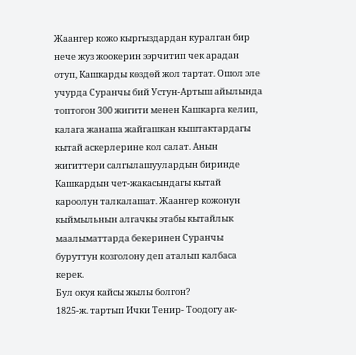Жаангер кожо кыргыздардан куралган бир нече жуз жоокерин ээрчитип чек арадан отуп, Кашкарды көздөй жол тартат. Ошол эле учурда Суранчы бий Устун-Артыш айылында топтогон 300 жигити менен Кашкарга келип, калага жанаша жайгашкан кыштактардагы кытай аскерлерине кол салат. Анын жигиттери салгылашуулардын биринде Кашкардын чет-жакасындагы кытай кароолун талкалашат. Жаангер кожонун кыймыльнын алгачкы этабы кытайлык маалыматтарда бекеринен Суранчы буруттун козголону деп аталып калбаса керек.
Бул окуя кайсы жылы болгон?
1825-ж. тартып Ички Тенир- Тоодогу ак-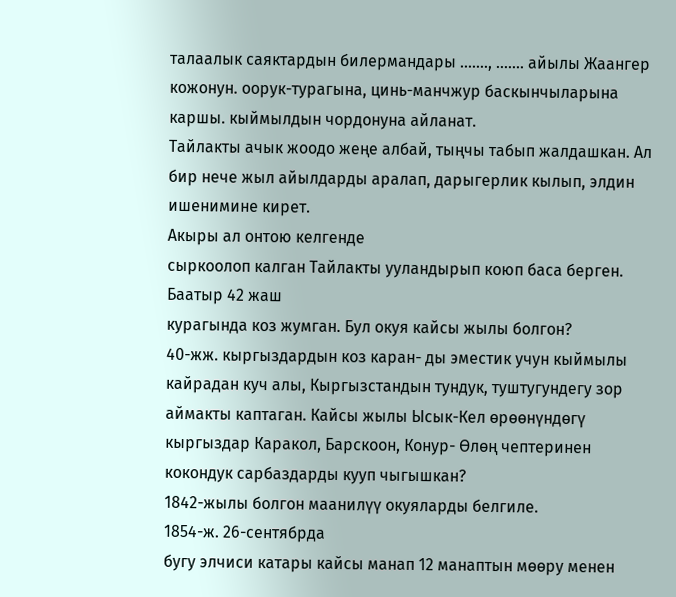талаалык саяктардын билермандары ......., ....... айылы Жаангер кожонун. оорук-турагына, цинь-манчжур баскынчыларына каршы. кыймылдын чордонуна айланат.
Тайлакты ачык жоодо жеңе албай, тыңчы табып жалдашкан. Ал бир нече жыл айылдарды аралап, дарыгерлик кылып, элдин ишенимине кирет.
Акыры ал онтою келгенде
сыркоолоп калган Тайлакты ууландырып коюп баса берген. Баатыр 42 жаш
курагында коз жумган. Бул окуя кайсы жылы болгон?
40-жж. кыргыздардын коз каран- ды эместик учун кыймылы кайрадан куч алы, Кыргызстандын тундук, туштугундегу зор аймакты каптаган. Кайсы жылы Ысык-Кел өрөөнүндөгү кыргыздар Каракол, Барскоон, Конур- Өлөң чептеринен кокондук сарбаздарды кууп чыгышкан?
1842-жылы болгон маанилүү окуяларды белгиле.
1854-ж. 26-сентябрда
бугу элчиси катары кайсы манап 12 манаптын мөөру менен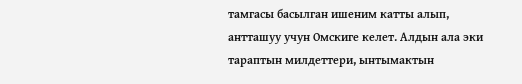тамгасы басылган ишеним катты алып, антташуу учун Омскиге келет. Алдын ала эки тараптын милдеттери, ынтымактын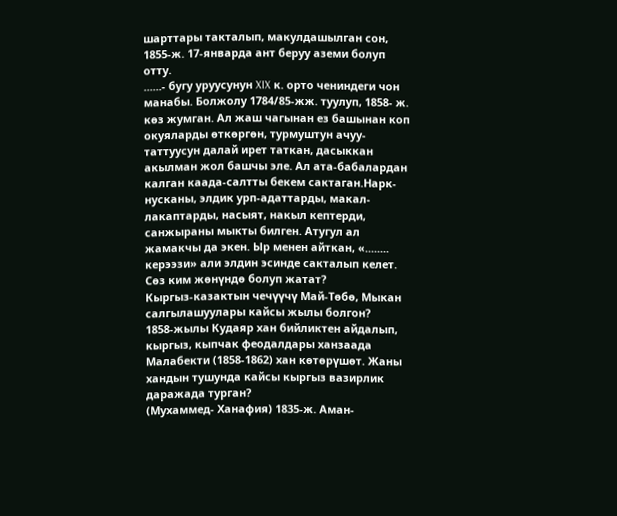шарттары такталып, макулдашылган сон, 1855-ж. 17-январда ант беруу аземи болуп отту.
......- бугу уруусунун XIX к. орто чениндеги чон манабы. Болжолу 1784/85-жж. туулуп, 1858- ж. көз жумган. Ал жаш чагынан ез башынан коп окуяларды өткөргөн, турмуштун ачуу-таттуусун далай ирет таткан, дасыккан акылман жол башчы эле. Ал ата-бабалардан калган каада-салтты бекем сактаган.Нарк-нусканы, элдик урп-адаттарды, макал-лакаптарды, насыят, накыл кептерди, санжыраны мыкты билген. Атугул ал жамакчы да экен. Ыр менен айткан, «........ керээзи» али элдин эсинде сакталып келет.
Сөз ким жөнүндө болуп жатат?
Кыргыз-казактын чечүүчү Май-Төбө, Мыкан салгылашуулары кайсы жылы болгон?
1858-жылы Кудаяр хан бийликтен айдалып, кыргыз, кыпчак феодалдары ханзаада Малабекти (1858-1862) хан көтөрүшөт. Жаны хандын тушунда кайсы кыргыз вазирлик даражада турган?
(Мухаммед- Ханафия) 1835-ж. Аман-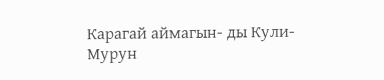Карагай аймагын- ды Кули-Мурун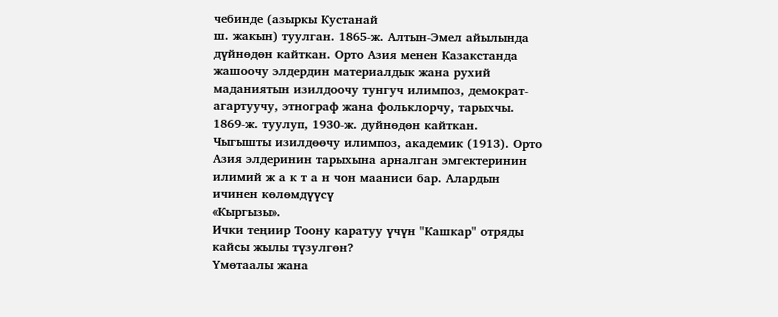чебинде (азыркы Кустанай
ш. жакын) туулган. 1865-ж. Алтын-Эмел айылында дүйнөдөн кайткан. Орто Азия менен Казакстанда жашоочу элдердин материалдык жана рухий маданиятын изилдоочу тунгуч илимпоз, демократ-агартуучу, этнограф жана фольклорчу, тарыхчы.
1869-ж. туулуп, 1930-ж. дуйнөдөн кайткан.
Чыгышты изилдөөчу илимпоз, академик (1913). Орто Азия элдеринин тарыхына арналган эмгектеринин илимий ж а к т а н чон мааниси бар. Алардын ичинен көлөмдүүсү
«Кыргызы».
Ички теңиир Тоону каратуу үчүн "Кашкар" отряды кайсы жылы түзулгөн?
Үмөтаалы жана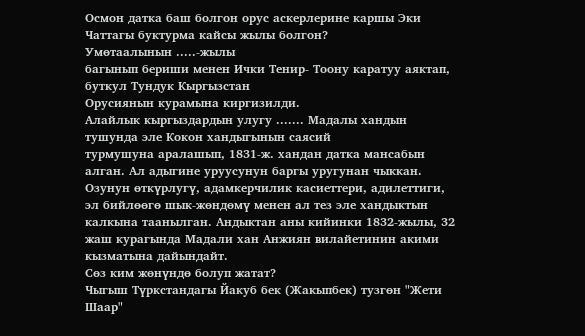Осмон датка баш болгон орус аскерлерине каршы Эки Чаттагы буктурма кайсы жылы болгон?
Умөтаалынын .....-жылы
багынып бериши менен Ички Тенир- Тоону каратуу аяктап, буткул Тундук Кыргызстан
Орусиянын курамына киргизилди.
Алайлык кыргыздардын улугу ....... Мадалы хандын тушунда эле Кокон хандыгынын саясий
турмушуна аралашып, 1831-ж. хандан датка мансабын алган. Ал адыгине уруусунун баргы уругунан чыккан. Озунун өткүрлугү, адамкерчилик касиеттери, адилеттиги, эл бийлөөгө шык-жөндөмү менен ал тез эле хандыктын калкына таанылган. Андыктан аны кийинки 1832-жылы, 32 жаш курагында Мадали хан Анжиян вилайетинин акими
кызматына дайындайт.
Сөз ким жөнүндө болуп жатат?
Чыгыш Түркстандагы Йакуб бек (Жакыпбек) тузгөн "Жети Шаар"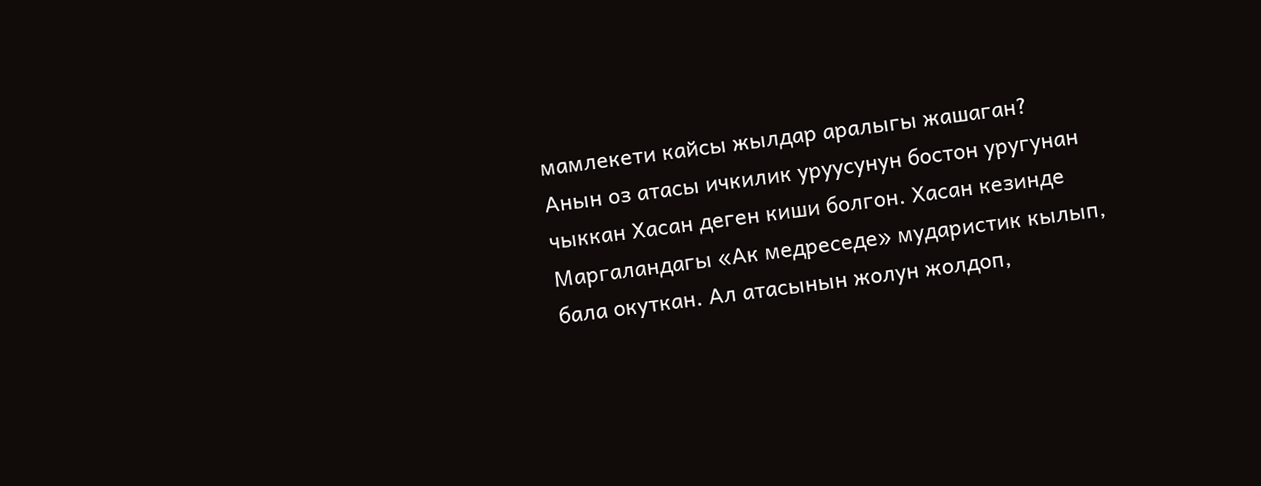мамлекети кайсы жылдар аралыгы жашаган?
Анын оз атасы ичкилик уруусунун бостон уругунан чыккан Хасан деген киши болгон. Хасан кезинде
Маргаландагы «Ак медреседе» мударистик кылып, бала окуткан. Ал атасынын жолун жолдоп,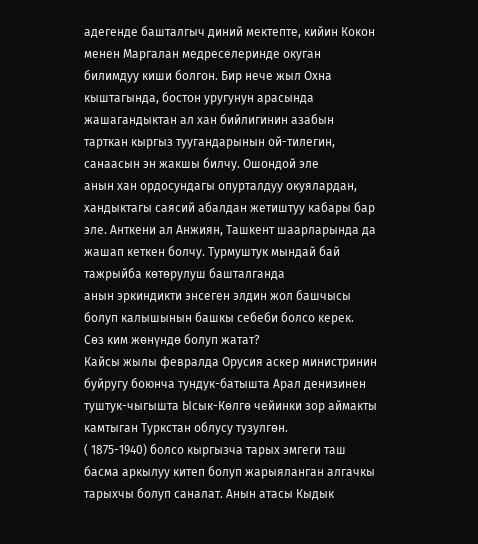адегенде башталгыч диний мектепте, кийин Кокон менен Маргалан медреселеринде окуган билимдуу киши болгон. Бир нече жыл Охна кыштагында, бостон уругунун арасында жашагандыктан ал хан бийлигинин азабын тарткан кыргыз туугандарынын ой-тилегин,
санаасын эн жакшы билчу. Ошондой эле
анын хан ордосундагы опурталдуу окуялардан, хандыктагы саясий абалдан жетиштуу кабары бар эле. Анткени ал Анжиян, Ташкент шаарларында да жашап кеткен болчу. Турмуштук мындай бай тажрыйба көтөрулуш башталганда
анын эркиндикти энсеген элдин жол башчысы болуп калышынын башкы себеби болсо керек.
Сөз ким жөнүндө болуп жатат?
Кайсы жылы февралда Орусия аскер министринин буйругу боюнча тундук-батышта Арал денизинен туштук-чыгышта Ысык-Көлгө чейинки зор аймакты
камтыган Туркстан облусу тузулгөн.
( 1875-1940) болсо кыргызча тарых эмгеги таш басма аркылуу китеп болуп жарыяланган алгачкы тарыхчы болуп саналат. Анын атасы Кыдык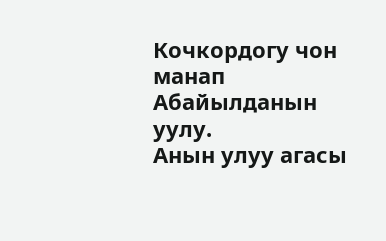Кочкордогу чон манап Абайылданын уулу.
Анын улуу агасы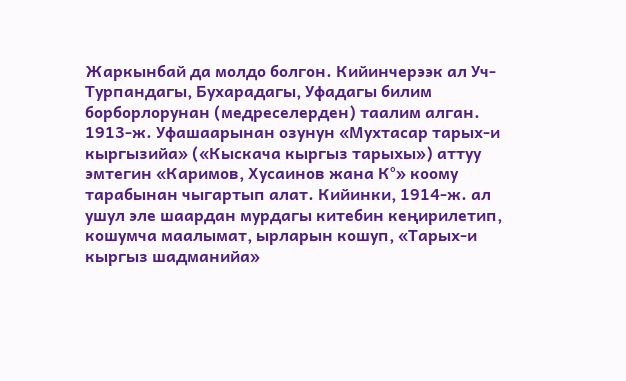Жаркынбай да молдо болгон. Кийинчерээк ал Уч-Турпандагы, Бухарадагы, Уфадагы билим борборлорунан (медреселерден) таалим алган. 1913-ж. Уфашаарынан озунун «Мухтасар тарых-и кыргызийа» («Кыскача кыргыз тарыхы») аттуу эмтегин «Каримов, Хусаинов жана К°» коому тарабынан чыгартып алат. Кийинки, 1914-ж. ал ушул эле шаардан мурдагы китебин кеңирилетип, кошумча маалымат, ырларын кошуп, «Тарых-и кыргыз шадманийа»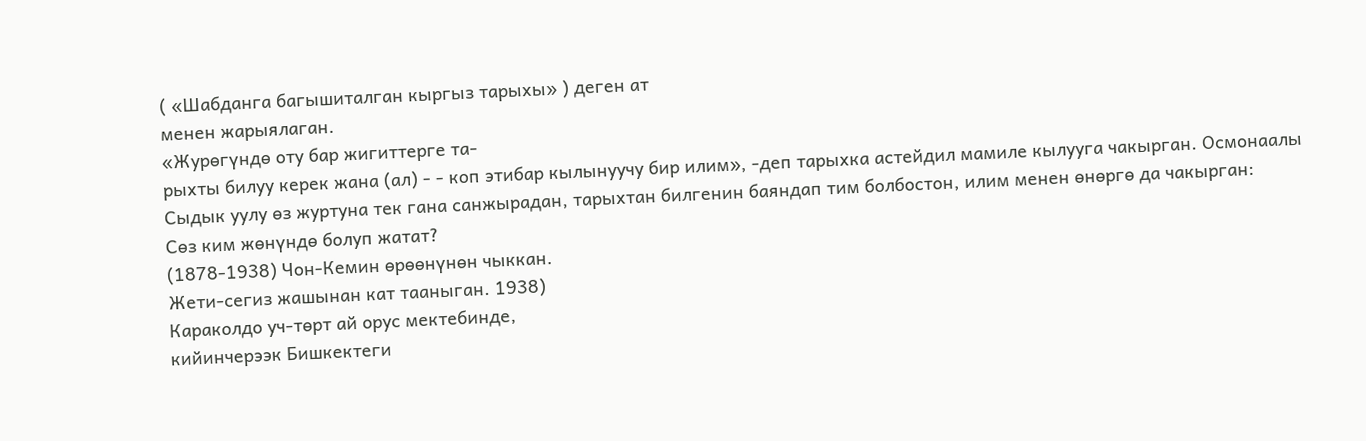( «Шабданга багышиталган кыргыз тарыхы» ) деген ат
менен жарыялаган.
«Журөгүндө оту бар жигиттерге та-
рыхты билуу керек жана (ал) - - коп этибар кылынуучу бир илим», -деп тарыхка астейдил мамиле кылууга чакырган. Осмонаалы Сыдык уулу өз журтуна тек гана санжырадан, тарыхтан билгенин баяндап тим болбостон, илим менен өнөргө да чакырган:
Сөз ким жөнүндө болуп жатат?
(1878-1938) Чон-Кемин өрөөнүнөн чыккан.
Жети-сегиз жашынан кат тааныган. 1938)
Караколдо уч-төрт ай орус мектебинде,
кийинчерээк Бишкектеги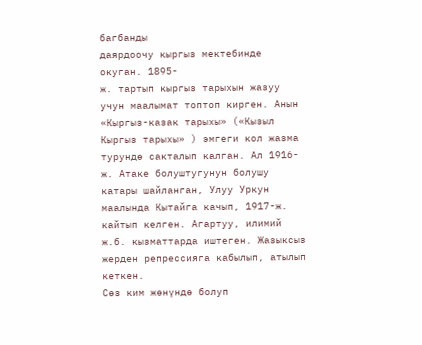багбанды
даярдоочу кыргыз мектебинде окуган. 1895-
ж. тартып кыргыз тарыхын жазуу учун маалымат топтоп кирген. Анын «Кыргыз-казак тарыхы» («Кызыл Кыргыз тарыхы» ) эмгеги кол жазма турундө сакталып калган. Ал 1916-ж. Атаке болуштугунун болушу катары шайланган, Улуу Уркун маалында Кытайга качып, 1917-ж. кайтып келген. Агартуу, илимий ж.б. кызматтарда иштеген. Жазыксыз жерден репрессияга кабылып, атылып кеткен.
Сөз ким жөнүндө болуп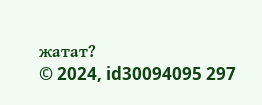жатат?
© 2024, id30094095 297